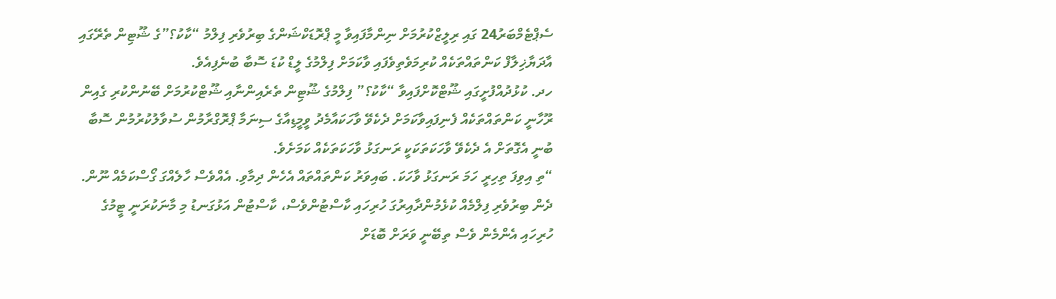ސެޕްޓެމްބަރު24 ގައި ރިލީޒްކުރުމަށް ނިންމާފައިވާ މީ ޕްރޮޑަކްޝަންގެ ބިރުވެރި ފިލްމު “ކާކު؟”ގެ ޝޫޓިން ތެރޭގައި އާދަޔާޚިލާފް ކަންތައްތަކެއް ކުރިމަވެތިވެފައި ވާކަމަށް ފިލްމުގެ ލީޑް ކުޑަ ސޮބާ ބުނެފިއެވެ.
ހދ. ކުޅުދުއްފުށީގައި ޝޫޓްކޮށްފައިވާ “ކާކު؟” ފިލްމުގެ ޝޫޓިން ތެރެއިންނާއި ޝޫޓްކުރުމަށް ބޭނުންކުރި ގެއިން ރޫހާނީ ކަންތައްތަކެއް ފެނިފައިވާކަމަށް ދެކެވޭ ވާހަކައާމެދު ވީމީޑިއާގެ ސިނަމާ ޕްރޮގްރާމުން ސުވާލުކުރުމުން ސޮބާ ބުނީ އެގޮތަށް އެ ދެކެވޭ ވާހަކަތަކަކީ ރަނގަޅު ވާހަކަތަކެއް ކަމަށެވެ.
“ތި އިވިފަ ތިހިރީ ހަމަ ރަނގަޅު ވާހަކަ. ބައިވަރު ކަންތައްތައް އެހެން ދިމާވި. އެއްވެސް ހާލެއްގަ ގޯސްކަމެއް ނޫން. ދެން ބިރުވެރި ފިލްމެއް ކުޅެމުންދާއިރުގަ ހުރިހައި ކާސްޓުންވެސް، ކާސްޓުން އަޅުގަނޑު މި މާނަކުރަނީ ޓީމުގެ ހުރިހައި އެންމެން ވެސް ތިބޭނީ ވަރަށް ބޮޑަށް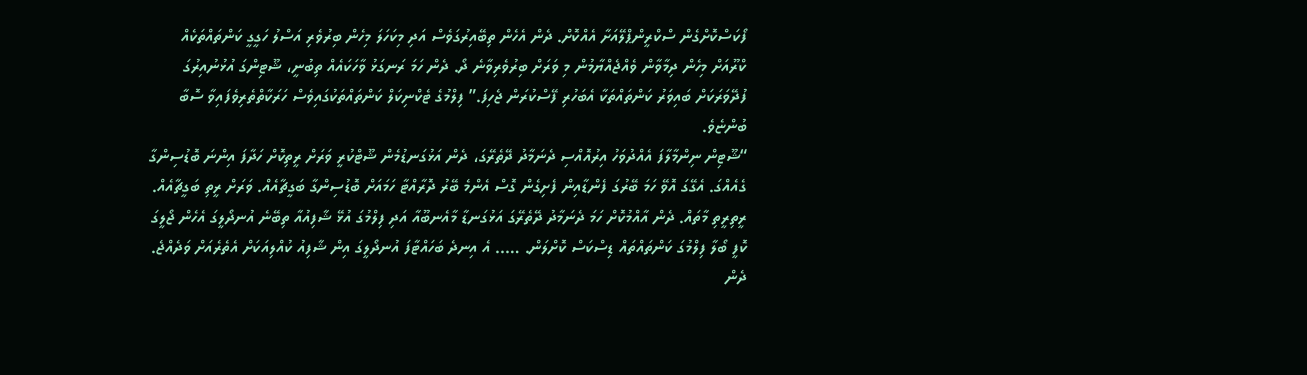ފޯކަސްކޮށްގެން ސްކްރީންޕްލޭއަށާ އެއްކޮށް. ދެން އެހެން ތިބޭއިރުގަވެސް އަދި މިކަހަލަ މިހެން ބިރުވެރި އަސްލު ހަގީގީ ކަންތައްތަކެއް ކްރޫއަށް މިހެން ދިމާވާން ވެއްޖެއްޔާމުން މި ވަރަށް ބިރުވެރިވާނެ ދޯ. ދެން ހަމަ ރަނގަޅު ވާހަކައެއް ތިބުނީ، ޝޫޓިންގަ އުޅުނުއިރުގަ ފުދޭވަރަކަށް ބައިވަރު ކަންތައްތަކާ އެބަހުރި ފޭސްކުރަން ޖެހިފަ.” ފިލްމުގެ ޓެކްނިކަލް ކަންތައްތަކުގައިވެސް ހަރަކާތްތެރިވެފައިވާ ސޮބާ ބުންޏެވެ.
“ޝޫޓިން ނިންމާލާފަ އެއްދުވަހު އިރުއޮއްސި ދެނަމާދު ދޭތެރޭގަ، ދެން އަޅުގަނޑުމެން ޝޫޓްކުރީ ވަރަށް ރީތިކޮށް ހަދާފަ އިންނަ ބޮޑުސިންގާ ގެއެއްގަ. އެގޭގަ އޮވޭ ހަމަ ބޭރުގަ ފެންޑާއިން ފެށިގެން ގޮސް އެންމެ ބޭރު ދޮރާއްޓާ ހަމައަށް ބޮޑުސިންގާ ބަގީޗާއެއް. ވަރަށް ރީތި ބަގީޗާއެއް. ރީތިރީތި މާތައް. ދެން އާއްމުކޮށް ހަމަ ދެނަމާދު ދޭތެރޭގަ އަޅުގަނޑާ މާއެނބޫއާ އަދި ފިލްމުގަ އުޅޭ ޝާފިއުއާ ތިބޭނެ އުނދޯލީގަ އެހެން ޖޯލީގަ ކޮފީ ބޯލާ ފިލްމުގަ ކަންތައްތައް ޑިސްކަސް ކޮށްލަން. ….. އެ އިނދެ ބަހައްޓާފަ އުނދޯލީގަ އިން ޝާފިއު ކުއްލިއަކަށް އެތެރެއަށް ވަދެއްޖެ. ދެން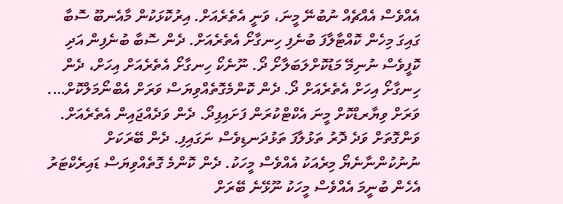އެއްވެސް އެއްޗެއް ނުބުނޭ މީނަ، ވަނީ އެތެރެއަށް. އިރުކޮޅަކުން މާއެނބޫ ސޮބާ ގައިގަ މިހެން ކޮއްޓާލާފަ ބުނެފި ހިނގާށޯ އެތެރެއަށް. ދެން ސޮބާ ބުނެފިން އަދި ކޮފީވެސް ނުނިމޭ މަޑުކޮށްލަބަލާށޯ ދޯ. ނޫނެކޯ ހިނގާށޯ އެތެރެއަށް އިހަށް، ދެން ހިނގާށޯ އިހަށް އެތެރެއަށް ދޯ. ދެން ކޮންމެގޮތެއްވިޔަސް ވަރަށް އެބްނޯމަލްކޮށް…. ވަރަށް ވިޔާރޑްކޮށް މީނަ އެކްޓްކުރަން ފަށައިފިދޯ. ދެން ވަދެއްޖައިން އެތެރެއަށް. ވަންގޮތަށް ވަދެ ދޮރު ތަޅުލާފަ ތަޅުދަނޑިވެސް ނަގައިފި. ދެން ބޭރަކަށް ނުނުކުންނާނެޔޯ މިރެއަކު އެއްވެސް މީހަކު. ދެން ކޮންމެ ގޮތެއްވިޔަސް ޑައިރެކްޓަރު އެހެން ބުނީމަ އެއްވެސް މީހަކު ނޫޅޭނެ ބޭރަށް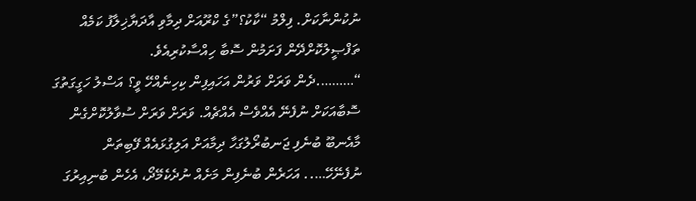ނުކުންނާކަށް. ފިލްމު “ކާކު؟”ގެ ކްރޫއަށް ދިމާވި އާދަޔާޚިލާފު ކަމެއް ތަފްޞީލުކޮށްދޭން ފަށަމުން ސޮބާ ހިއްސާކުރިއެވެ.
“……….ދެން ވަރަށް ވަރުން އަހައިފިން ކިހިނެއްހޭ ވީ؟ އަސްލު ހަގީގަތުގަ ސޮބާއަކަށް ނުފެނޭ އެއްވެސް އެއްޗެއް. ވަރަށް ވަރަށް ސުވާލުކޮށްގެން މާއެނބޫ ބުނެފި ޖަނބުރޯލުގަހާ ދިމާއަށް އަލިގުޅައެއް ފޭބިތަން ނުފެނޭހޭ….. އަހަރެން ބުނެފިން މަށެއް ނުދެކެމޭދޯ، އެހެން ބުނިއިރުގަ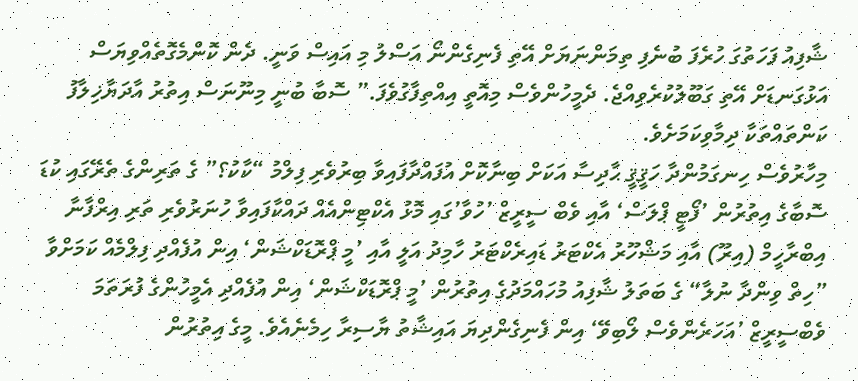ޝާފިއު ފަހަތުގަ ހުރެފަ ބުނެފި ތިމަންނަޔަށް އޭތި ފެނިގެންނޯ އަސްލު މި އައިސް ވަނީ. ދެން ކޮންމެގޮތެއްވިޔަސް އަޅުގަނޑަށް އޭތި ގަބޫލުކުރެވިއްޖެ. ދެމީހުންވެސް މިއޮތީ އިއްތިފާގުވެފަ.” ސޮބާ ބުނީ މިނޫނަސް އިތުރު އާދަޔާޚިލާފު ކަންތައްތަކާ ދިމާވިކަމަށެވެ.
މިހާރުވެސް ހިނގަމުންދާ ހަޤީޤީ ޙާދިސާ އަކަށް ބިނާކޮށް އުފައްދާފައިވާ ބިރުވެރި ފިލްމު “ކާކު؟” ގެ ތަރިންގެ ތެރޭގައި ކުޑަ ސޮބާގެ އިތުރުން ’ފޯޓީ ޕްލަސް‘ އާއި ވެބް ސީރީޒް ’ހުވާ’ގައި މޮޅު އެކްޓިންއެއް ދައްކާފައިވާ ހުނަރުވެރި ތަރި އިރްފާނާ އިބްރާހީމް (އިރޫ) އާއި މަޝްހޫރު އެކްޓަރު ޑައިރެކްޓަރު ހާމިދު އަލީ އާއި ’މީ ޕްރޮޑަކްޝަން‘ އިން އުފެއްދި ފިލްމެއް ކަމަށްވާ ”ހިތް ވިންދާ ނުލާ“ ގެ ބަތަލު ޝާފިއު މުހައްމަދުގެ އިތުރުން ’މީ ޕްރޮޑަކްޝަން‘ އިން އުފެއްދި އެމީހުންގެ ފުރަތަމަ ވެބްސީރީޒް ’އަހަރެންވެސް ލޯބިވޭ‘ އިން ފެނިގެންދިޔަ އައިޝާތު ޔާސިރާ ހިމެނެއެވެ. މީގެ އިތުރުން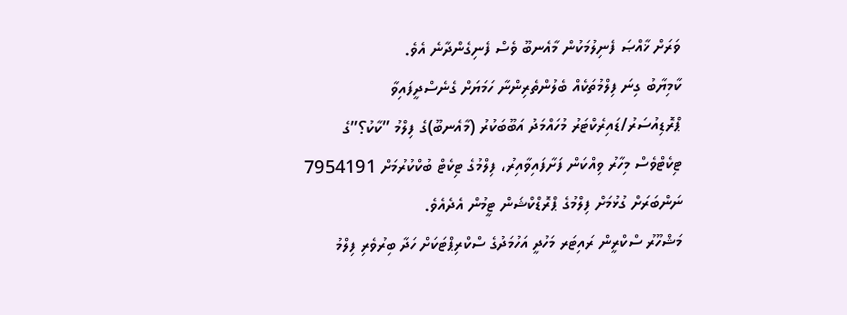ވަރަށް ޚާއްޞަ ފެނިލުމަކުން މާއެނބޫ ވެސް ފެނިގެންދާނެ އެވެ.
ކާމިޔާބު ގިނަ ފިލްމުތަކެއް ބެލުންތެރިންނާ ހަމަޔަށް ގެނެސްދީފައިވާ ޕްރޮޑިއުސަރު/ޑައިރެކްޓަރު މުހައްމަދު އަބޫބަކުރު (މާއެނބޫ)ގެ ފިލްމު ”ކާކު؟”ގެ ޓިކެޓްވެސް މިހާރު ވިއްކަން ފަށާފައިވާއިރު، ފިލްމުގެ ޓިކެޓް ބުކްކުރުމަށް 7954191 ނަންބަރަށް ގުޅުމަށް ފިލްމުގެ ޕްރޮޑްކްޝަން ޓީމުން އެދެއެވެ.
މަޝްހޫރު ސްކްރީން ރައިޓަރ މަހުދީ އަހުމަދުގެ ސްކްރިޕްޓަކަށް ހަދާ ބިރުވެރި ފިލްމު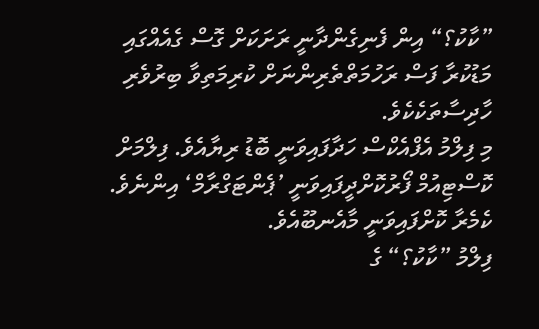”ކާކު؟“ އިން ފެނިގެންދާނީ ރަށަކަށް ގޮސް ގެއެއްގައި މަޑުކުރާ ފަސް ރަހުމަތްތެރިންނަށް ކުރިމަތިވާ ބިރުވެރި ހާދިސާތަކެކެވެ.
މި ފިލްމު އެފްއެކްސް ހަދާފައިވަނީ ބޮޑު ރިޔާއެވެ. ފިލްމަށް ކޮސްޓިއުމް ފޯރުކޮށްދީފައިވަނީ ’ޕެންޓަގްރާމް‘ އިންނެވެ. ކެމެރާ ކޮށްފައިވަނީ މާއެނބޫއެވެ.
ފިލްމު ”ކާކު؟“ ގެ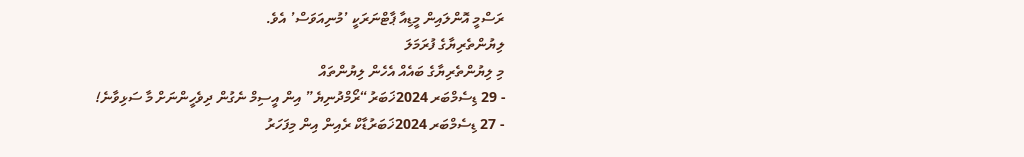ރަސްމީ އޮންލައިން މީޑިއާ ޕާޓްނަރަކީ ’މުނިއަވަސް’ އެވެ.
ލިޔުންތެރިޔާގެ ފުރަމަލަ
މި ލިޔުންތެރިޔާގެ ބައެއް އެހެން ލިޔުންތައް
- 29 ޑިސެމްބަރ 2024ޚަބަރު“ރޯމްދުނިޔެ” އިން އީސިމް ނެގުން ދިވެހީންނަށް މާ ސަޅިވާނެ!
- 27 ޑިސެމްބަރ 2024ޚަބަރުޑާކް ރެއިން އިން މިފަހަރު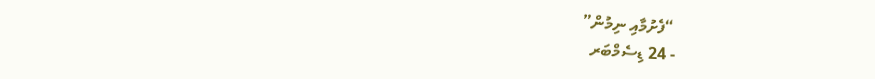“ފެށުމާއި ނިމުން”
- 24 ޑިސެމްބަރ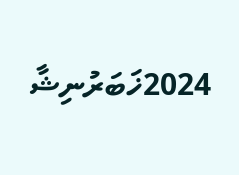2024ޚަބަރުނިޝާ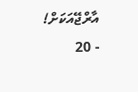އާރްޖޭއަކަށް!
- 20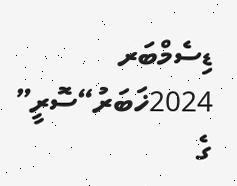ޑިސެމްބަރ 2024ޚަބަރު“ސޮރީ” ގެ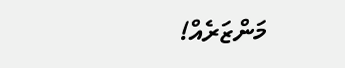މަންޒަރެއް!